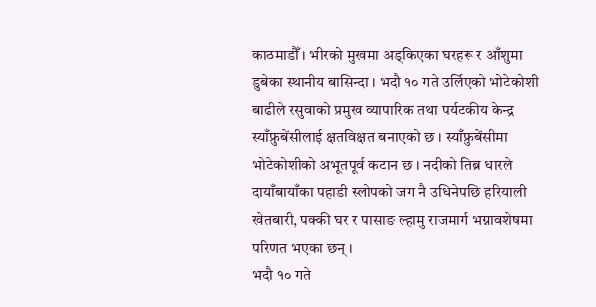काठमाडौँ । भीरको मुखमा अड्किएका घरहरू र आँशुमा डुबेका स्थानीय बासिन्दा । भदौ १० गते उर्लिएको भोटेकोशी बाढीले रसुवाको प्रमुख व्यापारिक तथा पर्यटकीय केन्द्र स्याँफ्रुबेंसीलाई क्षतविक्षत बनाएको छ । स्याँफ्रुबेंसीमा भोटेकोशीको अभूतपूर्व कटान छ । नदीको तिब्र धारले दायाँबायाँका पहाडी स्लोपको जग नै उधिनेपछि हरियाली खेतबारी, पक्की घर र पासाङ ल्हामु राजमार्ग भग्नावशेषमा परिणत भएका छन् ।
भदौ १० गते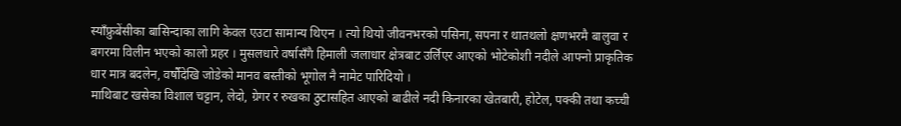स्याँफ्रुबेंसीका बासिन्दाका लागि केवल एउटा सामान्य थिएन । त्यो थियो जीवनभरको पसिना, सपना र थातथलो क्षणभरमै बालुवा र बगरमा विलीन भएको कालो प्रहर । मुसलधारे वर्षासँगै हिमाली जलाधार क्षेत्रबाट उर्लिएर आएको भोटेकोशी नदीले आफ्नो प्राकृतिक धार मात्र बदलेन, वर्षौंदेखि जोडेको मानव बस्तीको भूगोल नै नामेट पारिदियो ।
माथिबाट खसेका विशाल चट्टान, लेदो, ग्रेगर र रुखका ठुटासहित आएको बाढीले नदी किनारका खेतबारी, होटेल, पक्की तथा कच्ची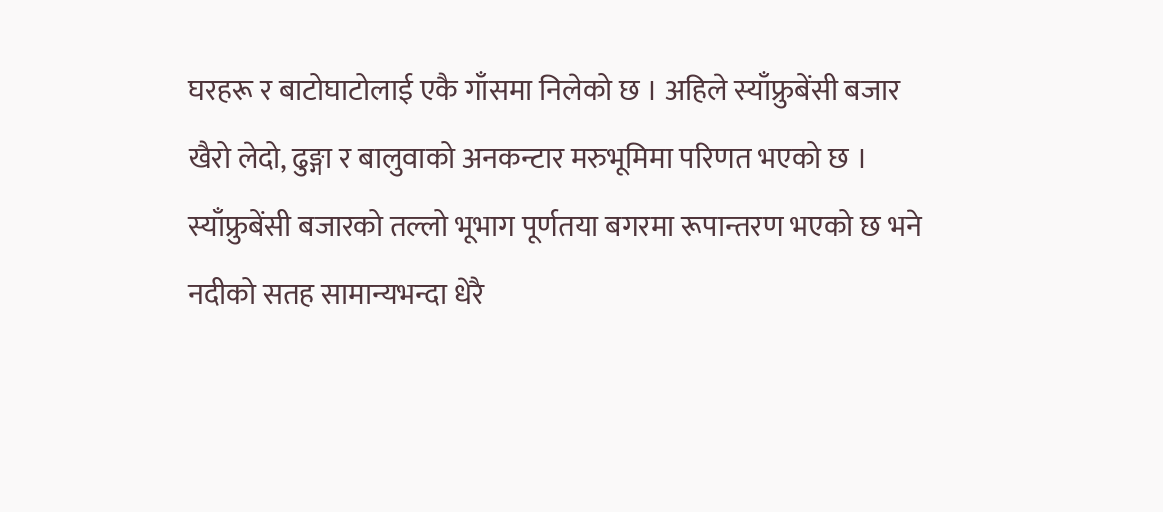घरहरू र बाटोघाटोलाई एकै गाँसमा निलेको छ । अहिले स्याँफ्रुबेंसी बजार खैरो लेदो, ढुङ्गा र बालुवाको अनकन्टार मरुभूमिमा परिणत भएको छ । स्याँफ्रुबेंसी बजारको तल्लो भूभाग पूर्णतया बगरमा रूपान्तरण भएको छ भने नदीको सतह सामान्यभन्दा धेरै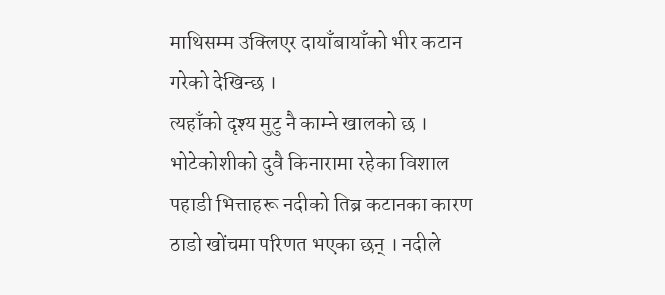माथिसम्म उक्लिएर दायाँबायाँको भीर कटान गरेको देखिन्छ ।
त्यहाँको दृश्य मुटु नै काम्ने खालको छ । भोटेकोशीको दुवै किनारामा रहेका विशाल पहाडी भित्ताहरू नदीको तिब्र कटानका कारण ठाडो खोंचमा परिणत भएका छन् । नदीले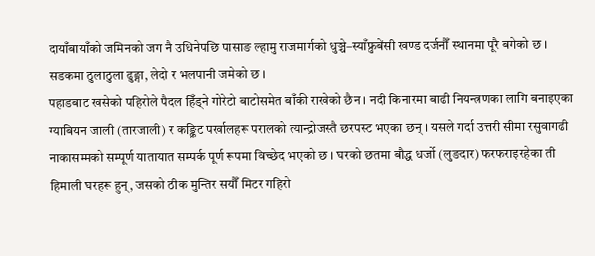दायाँबायाँको जमिनको जग नै उधिनेपछि पासाङ ल्हामु राजमार्गको धुञ्चे–स्याँफ्रुबेंसी खण्ड दर्जनौँ स्थानमा पूरै बगेको छ । सडकमा ठुलाठुला ढुङ्गा, लेदो र भलपानी जमेको छ ।
पहाडबाट खसेको पहिरोले पैदल हिँड्ने गोरेटो बाटोसमेत बाँकी राखेको छैन । नदी किनारमा बाढी नियन्त्रणका लागि बनाइएका ग्याबियन जाली (तारजाली) र कङ्क्रिट पर्खालहरू परालको त्यान्द्रोजस्तै छरपस्ट भएका छन् । यसले गर्दा उत्तरी सीमा रसुवागढी नाकासम्मको सम्पूर्ण यातायात सम्पर्क पूर्ण रूपमा विच्छेद भएको छ । घरको छतमा बौद्ध धर्जो (लुङदार) फरफराइरहेका ती हिमाली घरहरू हुन्, जसको ठीक मुन्तिर सयौँ मिटर गहिरो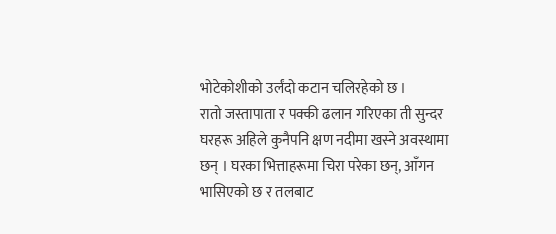भोटेकोशीको उर्लंदो कटान चलिरहेको छ ।
रातो जस्तापाता र पक्की ढलान गरिएका ती सुन्दर घरहरू अहिले कुनैपनि क्षण नदीमा खस्ने अवस्थामा छन् । घरका भित्ताहरूमा चिरा परेका छन्, आँगन भासिएको छ र तलबाट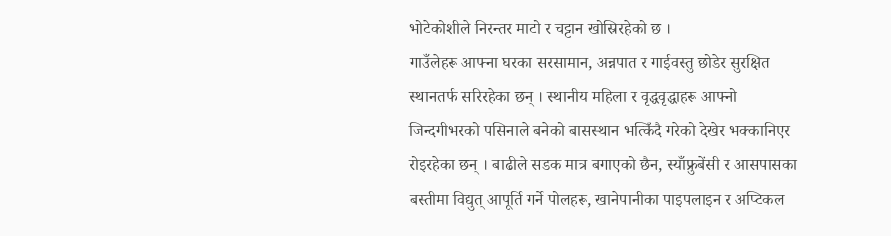भोटेकोशीले निरन्तर माटो र चट्टान खोस्रिरहेको छ ।
गाउँलेहरू आफ्ना घरका सरसामान, अन्नपात र गाईवस्तु छोडेर सुरक्षित स्थानतर्फ सरिरहेका छन् । स्थानीय महिला र वृद्धवृद्धाहरू आफ्नो जिन्दगीभरको पसिनाले बनेको बासस्थान भत्किँदै गरेको देखेर भक्कानिएर रोइरहेका छन् । बाढीले सडक मात्र बगाएको छैन, स्याँफ्रुबेंसी र आसपासका बस्तीमा विद्युत् आपूर्ति गर्ने पोलहरू, खानेपानीका पाइपलाइन र अप्टिकल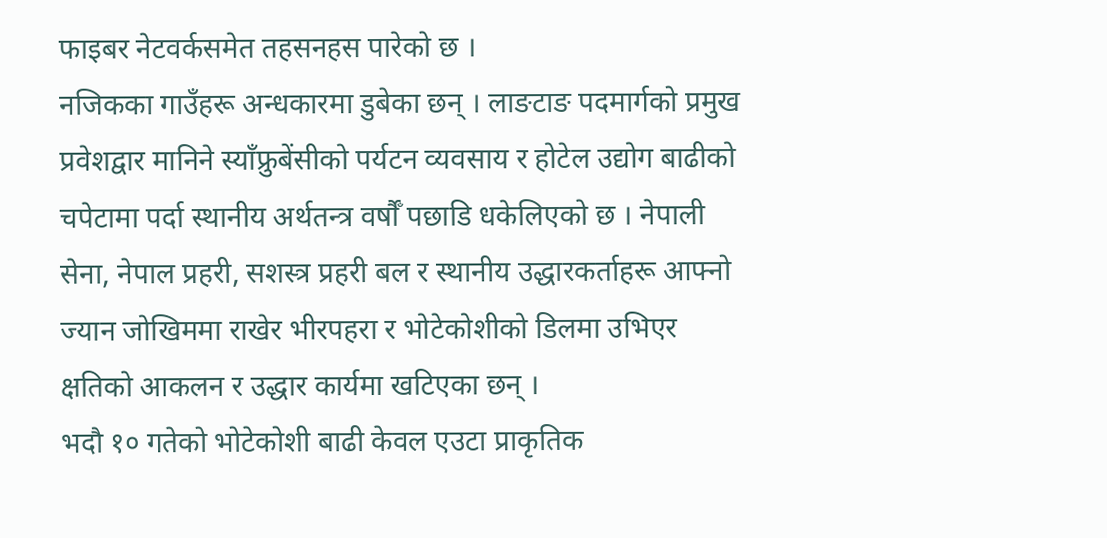फाइबर नेटवर्कसमेत तहसनहस पारेको छ ।
नजिकका गाउँहरू अन्धकारमा डुबेका छन् । लाङटाङ पदमार्गको प्रमुख प्रवेशद्वार मानिने स्याँफ्रुबेंसीको पर्यटन व्यवसाय र होटेल उद्योग बाढीको चपेटामा पर्दा स्थानीय अर्थतन्त्र वर्षौँ पछाडि धकेलिएको छ । नेपाली सेना, नेपाल प्रहरी, सशस्त्र प्रहरी बल र स्थानीय उद्धारकर्ताहरू आफ्नो ज्यान जोखिममा राखेर भीरपहरा र भोटेकोशीको डिलमा उभिएर क्षतिको आकलन र उद्धार कार्यमा खटिएका छन् ।
भदौ १० गतेको भोटेकोशी बाढी केवल एउटा प्राकृतिक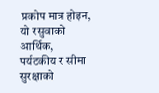प्रकोप मात्र होइन, यो रसुवाको आर्थिक, पर्यटकीय र सीमा सुरक्षाको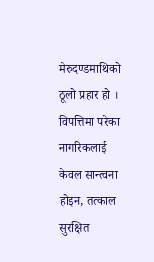मेरुदण्डमाथिको ठूलो प्रहार हो । विपत्तिमा परेका नागरिकलाई केवल सान्त्वना होइन, तत्काल सुरक्षित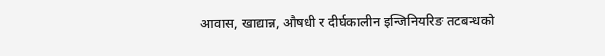आवास, खाद्यान्न, औषधी र दीर्घकालीन इन्जिनियरिङ तटबन्धको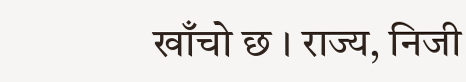खाँचो छ । राज्य, निजी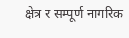क्षेत्र र सम्पूर्ण नागरिक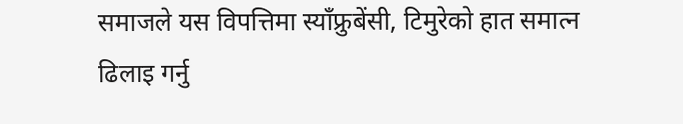समाजले यस विपत्तिमा स्याँफ्रुबेंसी, टिमुरेको हात समात्न ढिलाइ गर्नु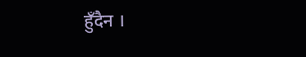हुँदैन ।